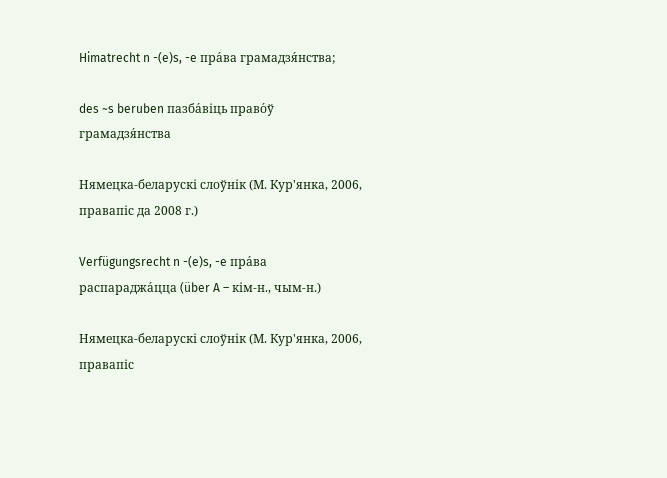Himatrecht n -(e)s, -e пра́ва грамадзя́нства;

des ~s beruben пазба́віць право́ў грамадзя́нства

Нямецка-беларускі слоўнік (М. Кур'янка, 2006, правапіс да 2008 г.)

Verfügungsrecht n -(e)s, -e пра́ва распараджа́цца (über A – кім-н., чым-н.)

Нямецка-беларускі слоўнік (М. Кур'янка, 2006, правапіс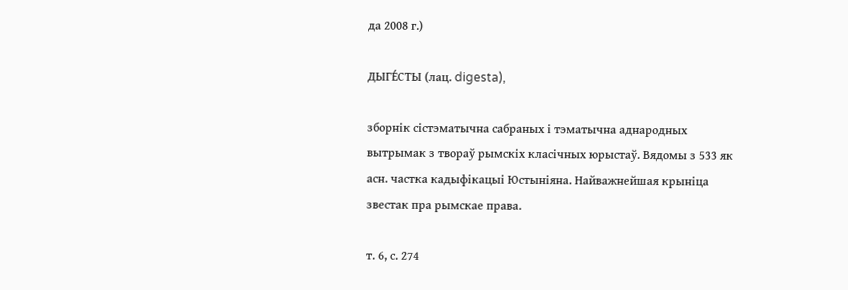да 2008 г.)

ДЫГЕ́СТЫ (лац. digesta),

зборнік сістэматычна сабраных і тэматычна аднародных вытрымак з твораў рымскіх класічных юрыстаў. Вядомы з 533 як асн. частка кадыфікацыі Юстыніяна. Найважнейшая крыніца звестак пра рымскае права.

т. 6, с. 274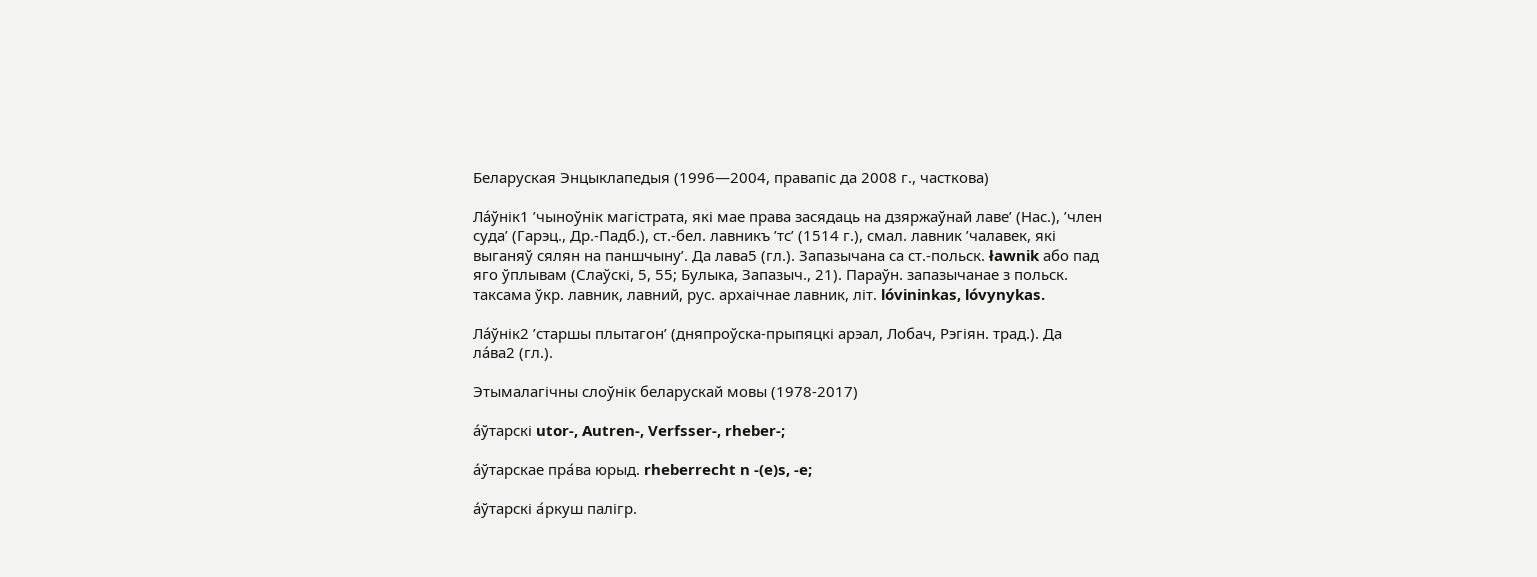Беларуская Энцыклапедыя (1996—2004, правапіс да 2008 г., часткова)

Ла́ўнік1 ’чыноўнік магістрата, які мае права засядаць на дзяржаўнай лаве’ (Нас.), ’член суда’ (Гарэц., Др.-Падб.), ст.-бел. лавникъ ’тс’ (1514 г.), смал. лавник ’чалавек, які выганяў сялян на паншчыну’. Да лава5 (гл.). Запазычана са ст.-польск. ławnik або пад яго ўплывам (Слаўскі, 5, 55; Булыка, Запазыч., 21). Параўн. запазычанае з польск. таксама ўкр. лавник, лавний, рус. архаічнае лавник, літ. lóvininkas, lóvynykas.

Ла́ўнік2 ’старшы плытагон’ (дняпроўска-прыпяцкі арэал, Лобач, Рэгіян. трад.). Да ла́ва2 (гл.).

Этымалагічны слоўнік беларускай мовы (1978-2017)

а́ўтарскі utor-, Autren-, Verfsser-, rheber-;

а́ўтарскае пра́ва юрыд. rheberrecht n -(e)s, -e;

а́ўтарскі а́ркуш палігр.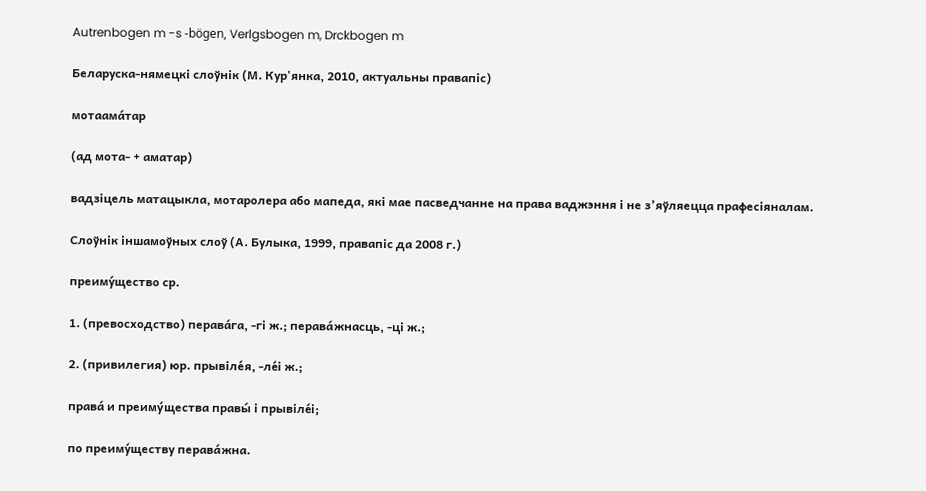Autrenbogen m -s -bögen, Verlgsbogen m, Drckbogen m

Беларуска-нямецкі слоўнік (М. Кур'янка, 2010, актуальны правапіс)

мотаама́тар

(ад мота- + аматар)

вадзіцель матацыкла, мотаролера або мапеда, які мае пасведчанне на права ваджэння і не з’яўляецца прафесіяналам.

Слоўнік іншамоўных слоў (А. Булыка, 1999, правапіс да 2008 г.)

преиму́щество ср.

1. (превосходство) перава́га, -гі ж.; перава́жнасць, -ці ж.;

2. (привилегия) юр. прывіле́я, -ле́і ж.;

права́ и преиму́щества правы́ і прывіле́і;

по преиму́ществу перава́жна.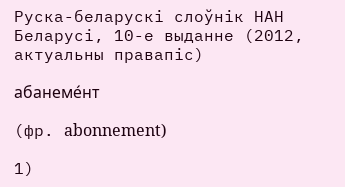Руска-беларускі слоўнік НАН Беларусі, 10-е выданне (2012, актуальны правапіс)

абанеме́нт

(фр. abonnement)

1)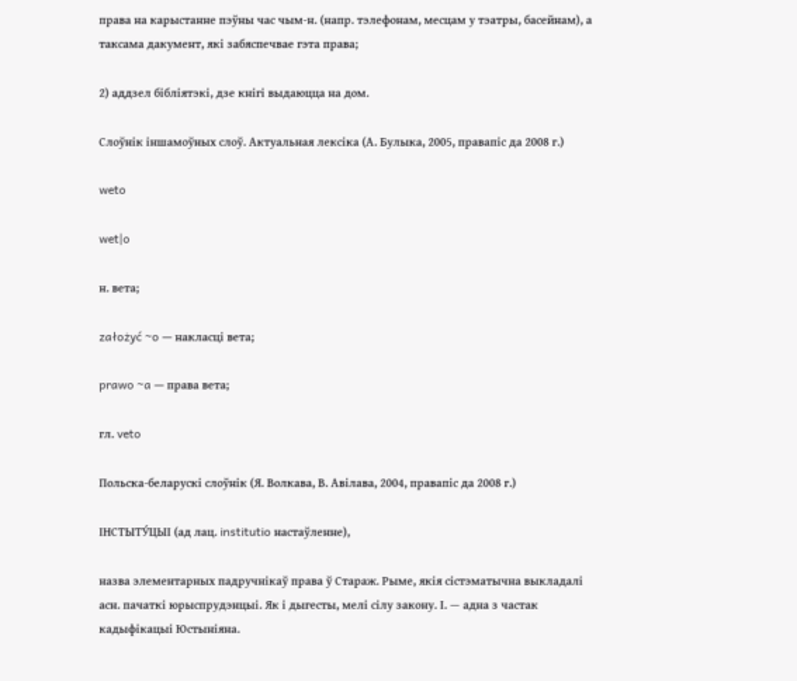права на карыстанне пэўны час чым-н. (напр. тэлефонам, месцам у тэатры, басейнам), а таксама дакумент, які забяспечвае гэта права;

2) аддзел бібліятэкі, дзе кнігі выдаюцца на дом.

Слоўнік іншамоўных слоў. Актуальная лексіка (А. Булыка, 2005, правапіс да 2008 г.)

weto

wet|o

н. вета;

założyć ~o — накласці вета;

prawo ~a — права вета;

гл. veto

Польска-беларускі слоўнік (Я. Волкава, В. Авілава, 2004, правапіс да 2008 г.)

ІНСТЫТУ́ЦЫІ (ад лац. institutio настаўленне),

назва элементарных падручнікаў права ў Стараж. Рыме, якія сістэматычна выкладалі асн. пачаткі юрыспрудэнцыі. Як і дыгесты, мелі сілу закону. І. — адна з частак кадыфікацыі Юстыніяна.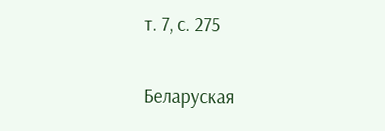т. 7, с. 275

Беларуская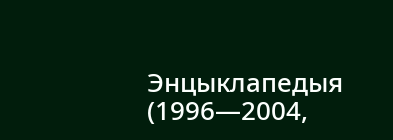Энцыклапедыя (1996—2004,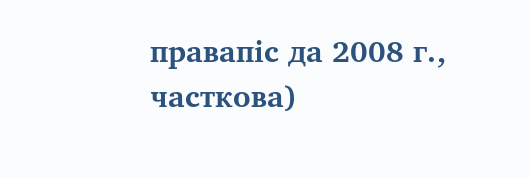правапіс да 2008 г., часткова)